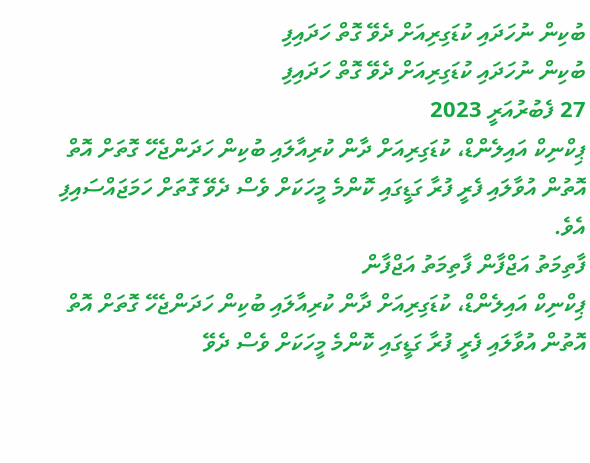ބުކިން ނުހަދައި ކުޑަގިރިއަށް ދެވޭ ގޮތް ހަދައިފި
ބުކިން ނުހަދައި ކުޑަގިރިއަށް ދެވޭ ގޮތް ހަދައިފި
27 ފެބުރުއަރީ 2023
ޕިކްނިކް އައިލެންޑް، ކުޑަގިރިއަށް ދާން ކުރިއާލައި ބުކިން ހަދަންޖެހޭ ގޮތަށް އޮތް އޮތުން އުވާލައި ފެރީ ފުރާ ގަޑީގައި ކޮންމެ މީހަކަށް ވެސް ދެވޭ ގޮތަށް ހަމަޖައްސައިފި އެވެ.
ފާތިމަތު އަޖްފާން ފާތިމަތު އަޖްފާން
ޕިކްނިކް އައިލެންޑް، ކުޑަގިރިއަށް ދާން ކުރިއާލައި ބުކިން ހަދަންޖެހޭ ގޮތަށް އޮތް އޮތުން އުވާލައި ފެރީ ފުރާ ގަޑީގައި ކޮންމެ މީހަކަށް ވެސް ދެވޭ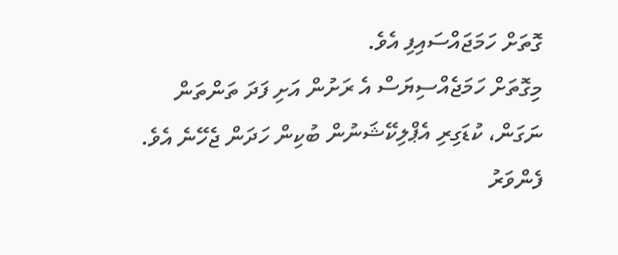ގޮތަށް ހަމަޖައްސައިފި އެވެ.
މިގޮތަށް ހަމަޖެއްސިޔަސް އެ ރަށުން އަށި ފަދަ ތަންތަން ނަގަން، ކުޑަގިރި އެޕްލިކޭޝަނުން ބުކިން ހަދަން ޖެހޭނެ އެވެ.
ފެންވަރު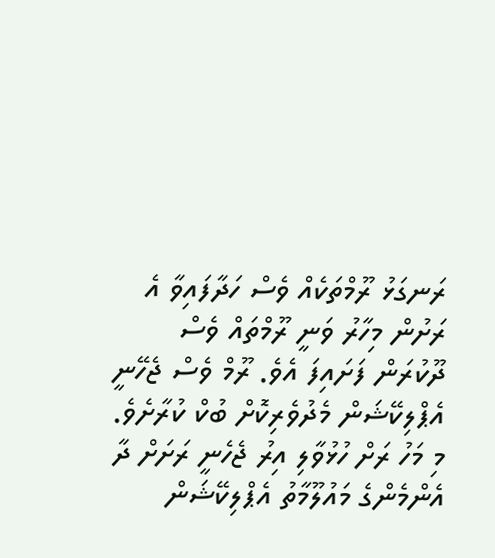ރަނގަޅު ރޫމްތަކެއް ވެސް ހަދާފައިވާ އެ ރަށުން މިހާރު ވަނީ ރޫމްތައް ވެސް ދޫކުރަން ފަށައިފަ އެވެ. ރޫމް ވެސް ޖެހޭނީ އެޕްލިކޭޝަން މެދުވެރިކޮށް ބުކް ކުރާށެވެ.
މި މަހު ރަށް ހުޅުވާލި އިރު ޖެހެނީ ރަށަށް ދާ އެންމެންގެ މައުލޫމާތު އެޕްލިކޭޝަން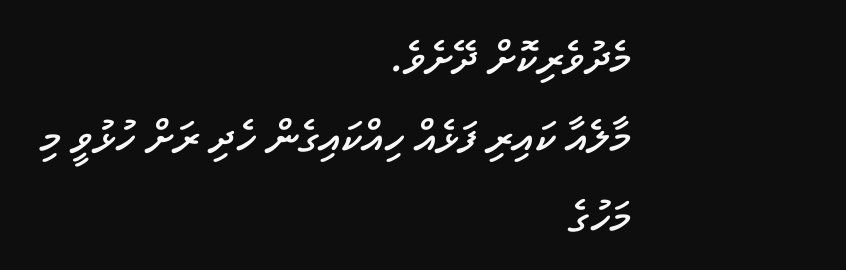މެދުވެރިކޮށް ދޭށެވެ.
މާލެއާ ކައިރި ފަޅެއް ހިއްކައިގެން ހެދި ރަށް ހުޅުވީ މި މަހުގެ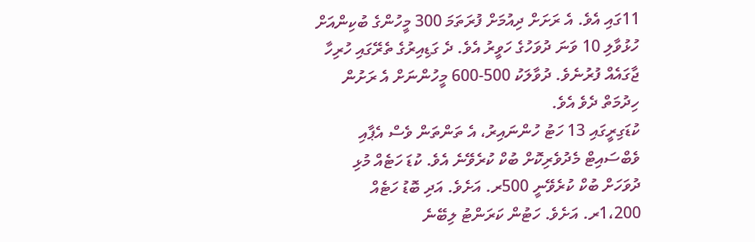11ގައި އެވެ. އެ ރަށަށް ދިއުމަށް ފުރަތަމަ 300 މީހުންގެ ބުކިންއަށް ހުޅުވާލި 10 ވަނަ ދުވަހުގެ ހަވީރު އެވެ. ދެ ގަޑިއިރުގެ ތެރޭގައި ހުރިހާ ޖާގައެއް ފުރުނެވެ. ދުވާލަކު 500-600 މީހުންނަށް އެ ރަށުން ހިދުމަތް ދެވެ އެވެ.
ކުޑަގިރީގައި 13 ހަޓު ހުންނައިރު، އެ ތަންތަން ވެސް އެޕާއި ވެބްސައިޓް މެދުވެރިކޮށް ބުކް ކުރެވޭނެ އެވެ. ކުޑަ ހަޓެއް މުޅި ދުވަހަށް ބުކް ކުރެވޭނީ 500ރ. އަށެވެ. އަދި ބޮޑު ހަޓެއް 1،200ރ. އަށެވެ. ހަޓުން ކަރަންޓު ލިބޭނެ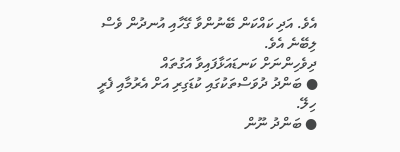އެވެ. އަދި ކައްކަން ބޭނުންވާ ގޭހާއި އުނދުން ވެސް ލިބޭނެ އެވެ.
ދިވެހިންނަށް ކަނޑައަޅާފައިވާ އަގުތައް
● ބަންދު ދުވަސްތަކުގައި ކުޑަގިރި އަށް އެރުމާއި ފެރީ ހިލޭ.
● ބަންދު ނޫން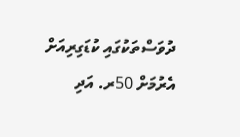ދުވަސްތަކުގައި ކުޑަގިރިއަށް އެރުމަށް 50ރ. އަދި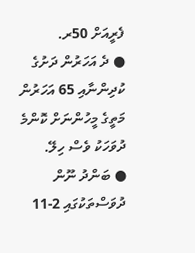ފެރީއަށް 50ރ.
● ދެ އަހަރުން ދަށުގެ ކުދިންނާއި 65 އަހަރުން މަތީގެ މީހުންނަށް ކޮންމެ ދުވަހަކު ވެސް ހިލޭ.
● ބަންދު ނޫން ދުވަސްތަކުގައި 2-11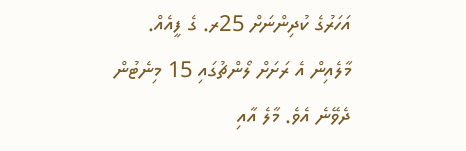އަހަރުގެ ކުދިންނަށް 25ރ. ގެ ފީއެއް.
މާލެއިން އެ ރަށަށް ލޯންޗުގައި 15 މިނެޓުން ދެވޭނެ އެވެ. މާލެ އާއި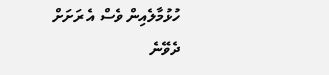ހުޅުމާލެއިން ވެސް އެ ރަށަށް ދެވޭނެ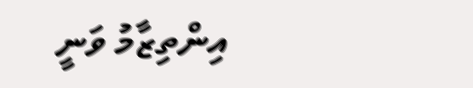އިންތިޒާމު ވަނީ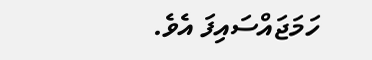ހަމަޖައްސައިފަ އެވެ.